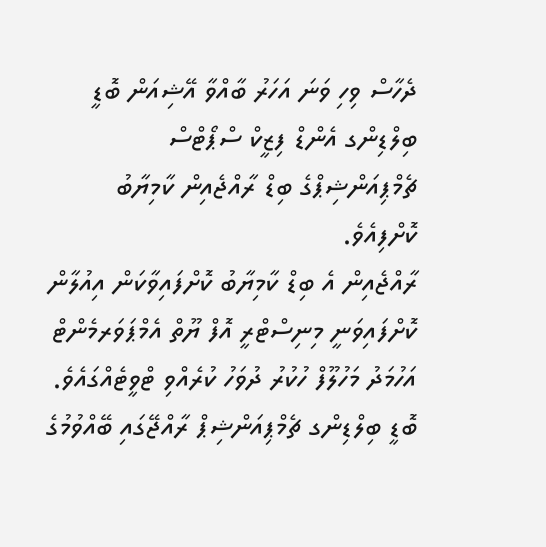ދެހާސް ވިހި ވަނަ އަހަރު ބާއްވާ އޭޝިއަން ބޮޑީ ބިލްޑިންގ އެންޑް ފިޒީކް ސްޕޯޓްސް ޗެމްޕިއަންޝިޕްގެ ބިޑް ރާއްޖެއިން ކާމިޔާބު ކޮށްފިއެވެ.
ރާއްޖެއިން އެ ބިޑް ކާމިޔާބު ކޮށްފައިވާކަން އިއުލާން ކޮށްފައިވަނީ މިނިސްޓްރީ އޮފް ޔޫތް އެމްޕަވަރމެންޓް އަހުމަދު މަހުލޫފް ހުކުރު ދުވަހު ކުރެއްވި ޓްވީޓެއްގައެވެ.
ބޮޑީ ބިލްޑިންގ ޗެމްޕިއަންޝިޕް ރާއްޖޭގައި ބޭއްވުމުގެ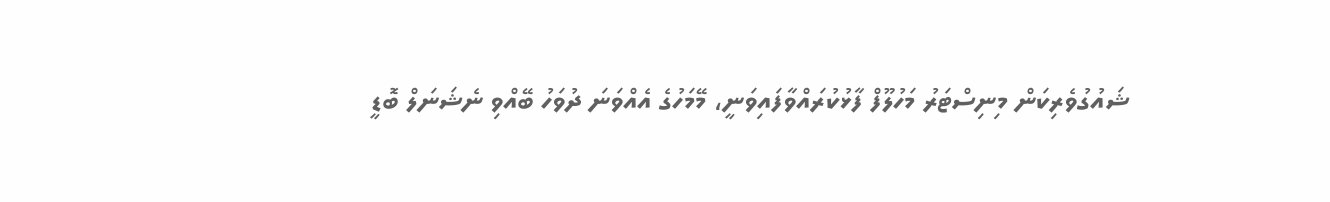ޝައުގުވެރިކަން މިނިސްޓަރު މަހުލޫފް ފާޅުކުރައްވާފައިވަނީ، މޭމަހުގެ އެއްވަނަ ދުވަހު ބޭއްވި ނެޝަނަލް ބޮޑީ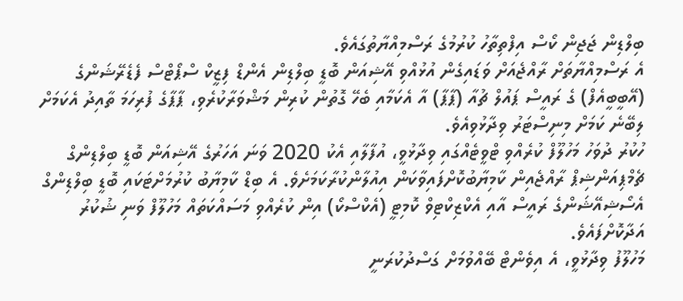ބިލްޑިން ޖަޖިން ކޯސް އިފްތިތާހު ކުރުމުގެ ރަސްމިއްޔާތުގައެވެ.
އެ ރަސްމިއްޔާތަށް ރާއްޖެއަށް ވަޑައިގެން އުޅުއްވި އޭޝިއަން ބޮޑީ ބިލްޑިން އެންޑް ފިޒީކް ސްޕޯޓްސް ފެޑެރޭޝަންގެ (އޭބީބީއެފް) ގެ ރައީސް ޕައުލް ޗުއާ (ޕާޕާ) އާ އެކަމާއި ބެހޭ ގޮތުން ކުރިން މަޝްވަރާކުރެވި، ޕާޕާގެ ފުރިހަމަ ތާއިދު އެކަމަށް ލިބޭނެ ކަމަށް މިނިސްޓަރު ވިދާޅުވިއެވެ.
ހުކުރު ދުވަހު މަހުލޫފް ކުރެއްވި ޓްވީޓެއްގައި ވިދާޅުވީ، އުފާލާއި އެކު 2020 ވަނަ އަހަރުގެ އޭޝިއަން ބޮޑީ ބިލްޑިންގް ޗެމްޕިއަންޝިޕް ރާއްޖެއިން ކާމިޔާބުކޮށްފައިވާކަން އިއުލާންކުރާކަމަށެވެ. އެ ބިޑް ކާމިޔާބު ކުރުމަށްޓަކައި ބޮޑީ ބިލްޑިންގް އެސޯޝިއޭޝަންގެ ރައީސް އާއި އެކްޒިކްޓިވް ކޮމިޓީ (އެކްސްކޯ) އިން ކުރެއްވި މަސައްކަތައް މަހުލޫފް ވަނި ޝުކުރު އަދާކޮށްފައެވެ.
މަހުލޫފު ވިދާޅުވީ، އެ އިވެންޓް ބޭއްވުމަށް ގަސްދުކުރަނީ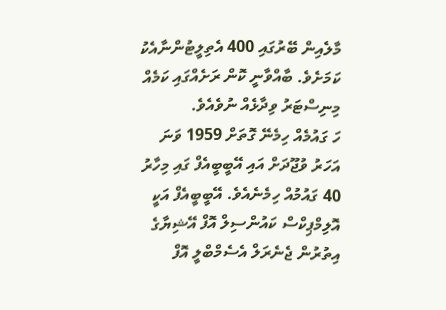މާލެއިން ބޭރުގައި 400 އެތިލީޓުންނާއެކު ކަމަށެވެ. ބާއްވާނީ ކޮން ރަށެއްގައި ކަމެއް މިނިސްޓަރު ވިދާޅެއް ނުވެއެވެ.
ހަ ގައުމެއް ހިމެނޭ ގޮތަށް 1959 ވަނަ އަހަރު ވުޖޫދަށް އައި އޭބީބީއެފް ގައި މިހާރު 40 ގައުމުއް ހިމެނެއެވެ. އޭބީބީއެފް އަކީ އޮލިމްޕިކްސް ކައުންސިލް އޮފް އޭޝިޔާގެ އިތުރުން ޖެނެރަލް އެސެމްބްލީ އޮފް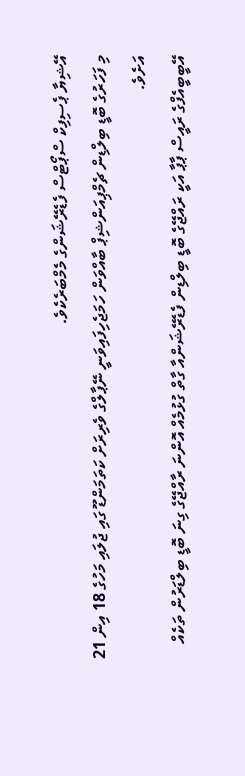އޭޝިޔާ ޕެސިފިކް ސްޕޯޓްސް ފެޑެރޭޝަންގެ މެމްބަރެކެވެ.
މި ފަހަރުގެ ބޮޑީ ބިލްޑިން ޗެމްޕިއަންޝިޕް ބާއްވަން ހަމަޖެހިފައިވަނީ ނޭޕާލްގެ ވެރިރަށް ކަތަމަންޑޫ ގައި ޖުލައި މަހުގެ 18 އިން 21 އަށެވެ.
އޭބީބީއެފްގެ ރައީސް ޕާޕާ އަކީ ރައްޖޭގެ ބޮޑީ ބިލްޑިން ފެޑެރޭޝަންއާ ގާތް ގުޅުމެއް އޮންނަ ރާއްޖޭގެ ގިނަ ބޮޑީ ބިލްޑަރުން ތަކެއް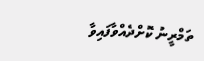ތަމްރީނު ކޮށްދެއްވާފައިވާ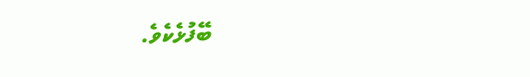ބޭފުޅެކެވެ.